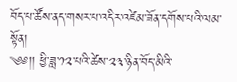བོད་པ་ཚོས་ནད་གསར་པ་འདིར་འཛེམ་ཟོན་དགོས་པའི་ལམ་སྟོན།
༄༅།། ཕྱི་ཟླ་༡༢་པའི་ཚེས་༢༣་ཉིན་བོད་མིའི་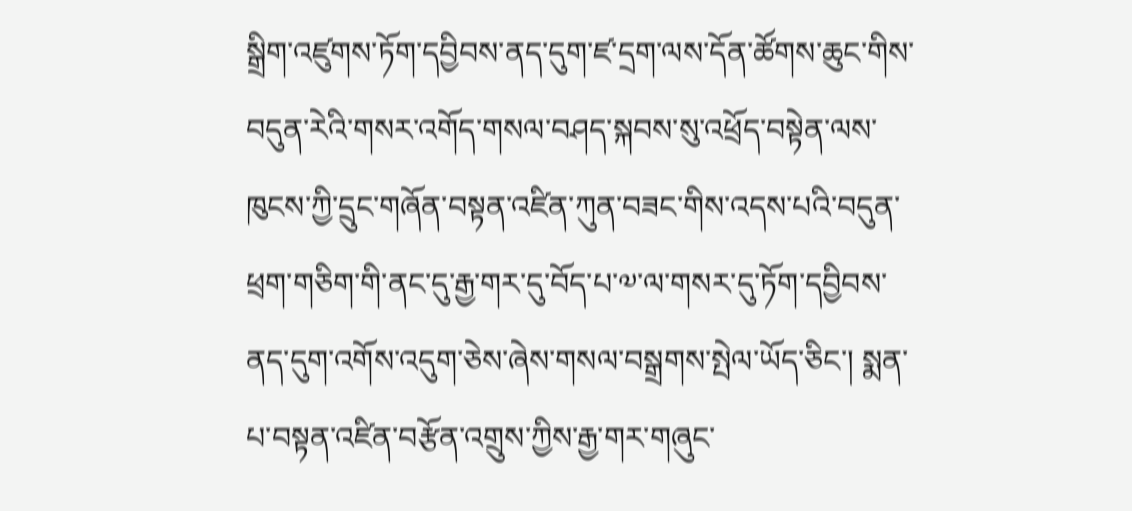སྒྲིག་འཛུགས་ཏོག་དབྱིབས་ནད་དུག་ཛ་དྲག་ལས་དོན་ཚོགས་ཆུང་གིས་བདུན་རེའི་གསར་འགོད་གསལ་བཤད་སྐབས་སུ་འཕྲོད་བསྟེན་ལས་ཁུངས་ཀྱི་དྲུང་གཞོན་བསྟན་འཛིན་ཀུན་བཟང་གིས་འདས་པའི་བདུན་ཕྲག་གཅིག་གི་ནང་དུ་རྒྱ་གར་དུ་བོད་པ་༧་ལ་གསར་དུ་ཏོག་དབྱིབས་ནད་དུག་འགོས་འདུག་ཅེས་ཞེས་གསལ་བསྒྲགས་སྤེལ་ཡོད་ཅིང་། སྨན་པ་བསྟན་འཛིན་བརྩོན་འགྲུས་ཀྱིས་རྒྱ་གར་གཞུང་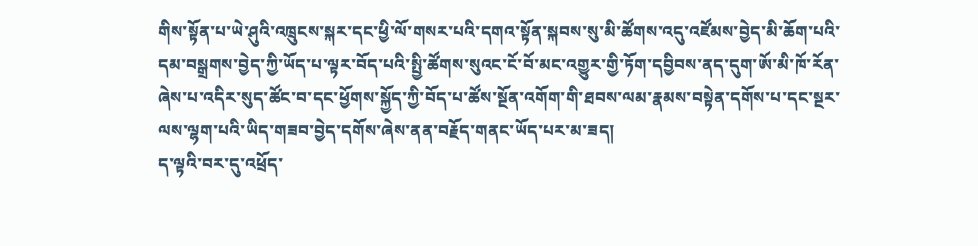གིས་སྟོན་པ་ཡེ་ཤུའི་འཁྲུངས་སྐར་དང་ཕྱི་ལོ་གསར་པའི་དགའ་སྟོན་སྐབས་སུ་མི་ཚོགས་འདུ་འཛོམས་བྱེད་མི་ཆོག་པའི་དམ་བསྒྲགས་བྱེད་ཀྱི་ཡོད་པ་ལྟར་བོད་པའི་སྤྱི་ཚོགས་སུའང་ངོ་བོ་མང་འགྱུར་གྱི་ཏོག་དབྱིབས་ནད་དུག་ཨོ་མི་ཁོ་རོན་ཞེས་པ་འདིར་སུད་ཚོང་བ་དང་ཕྱོགས་སྐྱོད་ཀྱི་བོད་པ་ཚོས་སྔོན་འགོག་གི་ཐབས་ལམ་རྣམས་བསྟེན་དགོས་པ་དང་སྔར་ལས་ལྷག་པའི་ཡིད་གཟབ་བྱེད་དགོས་ཞེས་ནན་བརྗོད་གནང་ཡོད་པར་མ་ཟད།
ད་ལྟའི་བར་དུ་འཕྲོད་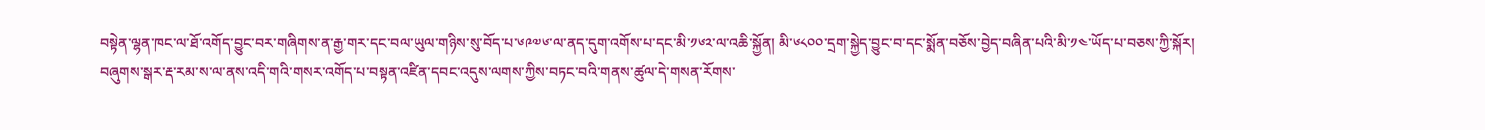བསྟེན་ལྷན་ཁང་ལ་ཐོ་འགོད་བྱུང་བར་གཞིགས་ན་རྒྱ་གར་དང་བལ་ཡུལ་གཉིས་སུ་བོད་པ་༦༩༧༦་ལ་ནད་དུག་འགོས་པ་དང་མི་༡༦༢་ལ་འཆི་སྐྱོན། མི་༦༨༠༠་དྲག་སྐྱེད་བྱུང་བ་དང་སྨོན་བཅོས་བྱེད་བཞིན་པའི་མི་༡༤་ཡོད་པ་བཅས་ཀྱི་སྐོར། བཞུགས་སྒར་རྡ་རམ་ས་ལ་ནས་འདི་གའི་གསར་འགོད་པ་བསྟན་འཛིན་དབང་འདུས་ལགས་ཀྱིས་བཏང་བའི་གནས་ཚུལ་དེ་གསན་རོགས་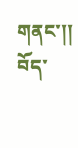གནང་།།
བོད་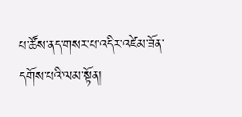པ་ཚོས་ནད་གསར་པ་འདིར་འཛེམ་ཟོན་དགོས་པའི་ལམ་སྟོན།